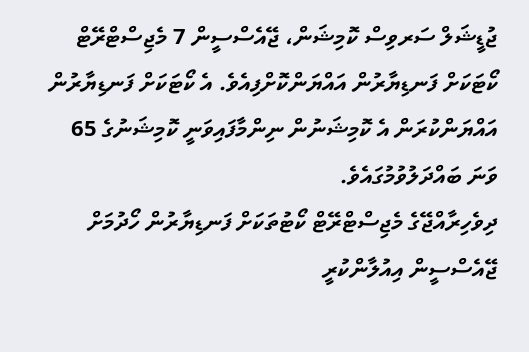ޖުޑީޝަލް ސަރވިސް ކޮމިޝަން، ޖޭއެސްސީން 7 މެޖިސްޓްރޭޓް ކޯޓަކަށް ފަނޑިޔާރުން އައްޔަންކޮށްފިއެވެ. އެ ކޯޓަކަށް ފަނޑިޔާރުން އައްޔަންކުރަން އެ ކޮމިޝަނުން ނިންމާފައިވަނީ ކޮމިޝަނުގެ 65 ވަނަ ބައްދަލުވުމުގައެވެ.
ދިވެހިރާއްޖޭގެ މެޖިސްޓްރޭޓް ކޯޓުތަކަށް ފަނޑިޔާރުން ހޯދުމަށް ޖޭއެސްސީން އިއުލާންކުރީ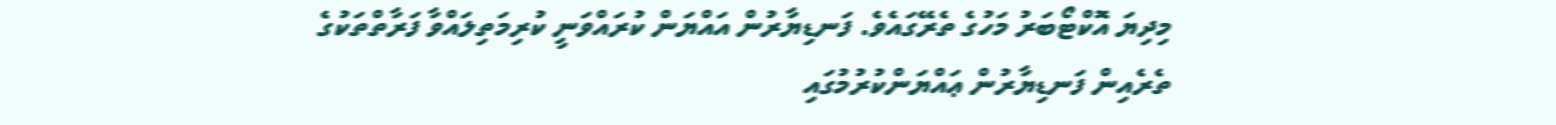މިދިޔަ އޮކްޓޯބަރު މަހުގެ ތެރޭގައެވެ. ފަނޑިޔާރުން އައްޔަން ކުރައްވަނީ ކުރިމަތިލައްވާ ފަރާތްތަކުގެ ތެރެއިން ފަނޑިޔާރުން ޢައްޔަންކުރުމުގައި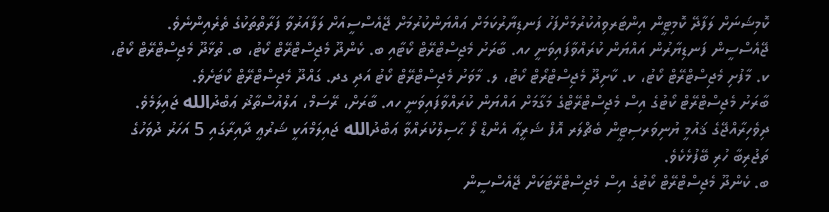ކޮމިޝަނަށް ލަފާދޭ ކޮމިޓީން އިންޓަރވިއުކުރުމަށްފަހު ފަނޑިޔާރުކަމަށް ޢައްޔަންކުރުމަށް ޖޭއެސްސީއަށް ލަފާއަރުވާ ފަރާތްތަކުގެ ތެރެއިންނެވެ.
ޖޭއެސްސީން ފަނޑިޔާރުން އައްޔަން ކުރައްވާފައިވަނީ ހއ. ބާރަށު މެޖިސްޓްރޭޓް ކޯޓާއި ބ. ކެންދޫ މެޖިސްޓްރޭޓް ކޯޓު، ބ. ތުޅާދޫ މެޖިސްޓްރޭޓް ކޯޓު، ކ. މާފުށި މެޖިސްޓްރޭޓް ކޯޓު، ކ. ކާށިދޫ މެޖިސްޓްރޯޓް ކޯޓު، ލ. މާވަށު މެޖިސްޓްރޭޓް ކޯޓު އަދި ގދ. ގައްދޫ މެޖިސްޓްރޭޓް ކޯޓަށެވެ.
ބާރަށު މެޖިސްޓްރޭޓް ކޯޓުގެ އިސް މެޖިސްޓްރޭޓްގެ މަގާމަށް އައްޔަން ކުރައްވާފައިވަނީ ހއ. ބާރަށް، ރޭސަމް، އަލްއުސްތާޛު ޢަބްދުالله ޖައިލަމެވެ. ދިވެހިރާއްޖޭގެ ޤައުމީ ޔުނިވަރސިޓީން ބެޗްލަރ އޮފް ޝަރީޢާ އެންޑް ލޯ ޙާސިލްކުރައްވާ ޢަބްދުالله ޖައިލަމްއަކީ ޝަރުޢީ ދާއިރާގައި 5 އަހަރު ދުވަހުގެ ތަޖުރިބާ ހުރި ބޭފުޅެކެވެ.
ބ. ކެންދޫ މެޖިސްޓްރޭޓް ކޯޓުގެ އިސް މެޖިސްޓްރޭޓަކަށް ޖޭއެސްސީން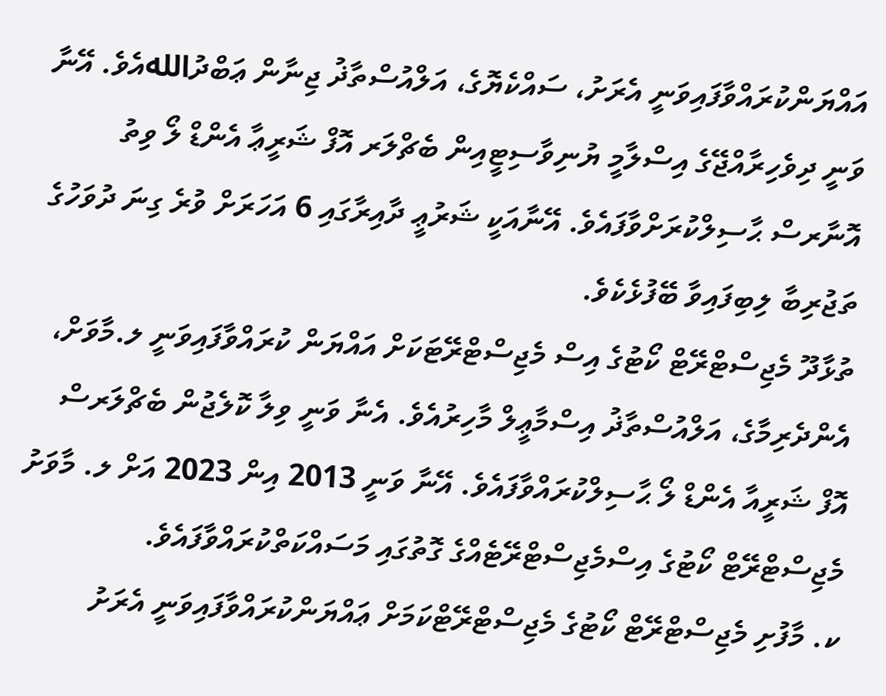އައްޔަންކުރައްވާފައިވަނީ އެރަށު، ސައްކެޔޮގެ، އަލްއުސްތާޛު ޖިނާން ޢަބްދުاللهއެވެ. އޭނާ ވަނީ ދިވެހިރާއްޖޭގެ އިސްލާމީ ޔުނިވާސިޓީއިން ބެޗްލަރ އޮފް ޝަރީޢާ އެންޑް ލޯ ވިތު އޮނާރސް ޙާސިލްކުރަށްވާފައެވެ. އޭނާއަކީ ޝަރުޢީ ދާއިރާގައި 6 އަހަރަށް ވުރެ ގިނަ ދުވަހުގެ ތަޖުރިބާ ލިބިފައިވާ ބޭފުޅެކެވެ.
ތުޅާދޫ މެޖިސްޓްރޭޓް ކޯޓުގެ އިސް މެޖިސްޓްރޭޓަކަށް އައްޔަން ކުރައްވާފައިވަނީ ލ.މާވަށް، އެންދެރިމާގެ، އަލްއުސްތާޛު އިސްމާޢީލް މާހިރުއެވެ. އެނާ ވަނީ ވިލާ ކޮލެޖުން ބެޗްލަރސް އޮފް ޝަރީއާ އެންޑް ލޯ ޙާސިލްކުރައްވާފައެވެ. އޭނާ ވަނީ 2013 އިން 2023 އަށް ލ. މާވަށު މެޖިސްޓްރޭޓް ކޯޓުގެ އިސްމެޖިސްޓްރޭޓެއްގެ ގޮތުގައި މަސައްކަތްކުރައްވާފައެވެ.
ކ. މާފުށި މެޖިސްޓްރޭޓް ކޯޓުގެ މެޖިސްޓްރޭޓްކަމަށް ޢައްޔަންކުރައްވާފައިވަނީ އެރަށު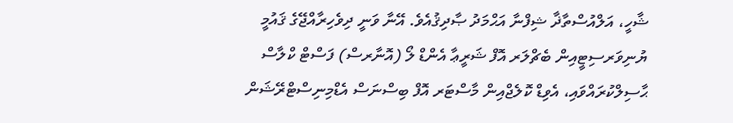ޝާހީ، އަލްއުސްތާޛާ ޝިފްނާ އަޙްމަދު ޞާދިޤުއެވެ. އޭނާ ވަނީ ދިވެހިރާއްޖޭގެ ޤައުމީ ޔުނިވަރސިޓީއިން ބެޗްލަރ އޮފް ޝަރީޢާ އެންޑް ލޯ (އޮނާރސް) ފަސްޓް ކްލާސް ޙާސިލްކުރައްވައި، އެވިޑް ކޮލެޖްއިން މާސްޓަރ އޮފް ބިސްނަސް އެޑްމިނިސްޓްރޭޝަން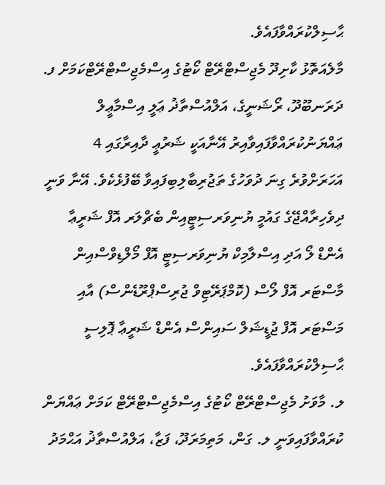ޙާސިލްކުރައްވާފައެވެ.
މާލެއަތޮޅު ކާށިދޫ މެޖިސްޓްރޭޓް ކޯޓުގެ އިސްމެޖިސްޓްރޭޓްކަމަށް ފ. ދަރަނބޫދޫ، ރޯޝަނީގެ، އަލްއުސްތާޛު ޢަލީ އިސްމާޢީލް ޢައްޔަނުކުރައްވާފައިވާއިރު އޭނާއަކީ ޝަރުޢީ ދާއިރާގައި 4 އަހަރަށްވުރެ ގިނަ ދުވަހުގެ ތަޖުރިބާލިބިފައިވާ ބޭފުޅެކެވެ. އޭނާ ވަނީ ދިވެހިރާއްޖޭގެ ގައުމީ ޔުނިވަރސިޓީއިން ބެޗްލަރ އޮފް ޝަރީޢާ އެންޑް ލޯ އަދި އިސްލާމިކް ޔުނިވަރސިޓީ އޮފް މޯލްޑިވްސްއިން މާސްޓަރ އޮފް ލޯސް (ކޮމްޕަރޭޓިވް ޖުރިސްޕްރޫޑެންސް) އާއި މަސްޓަރ އޮފް ޖުޑީޝަލް ސައިންސް އެންޑް ޝަރީޢާ ޕޮލިސީ ޙާސިލްކުރައްވާފައެވެ.
ލ. މާވަށު މެޖިސްޓްރޭޓް ކޯޓުގެ އިސްމެޖިސްޓްރޭޓް ކަމަށް ޢައްޔަން ކުރައްވާފައިވަނީ ލ. ގަން، މަތިމަރަދޫ، ފަޒާ، އަލްއުސްތާޛު އަޙްމަދު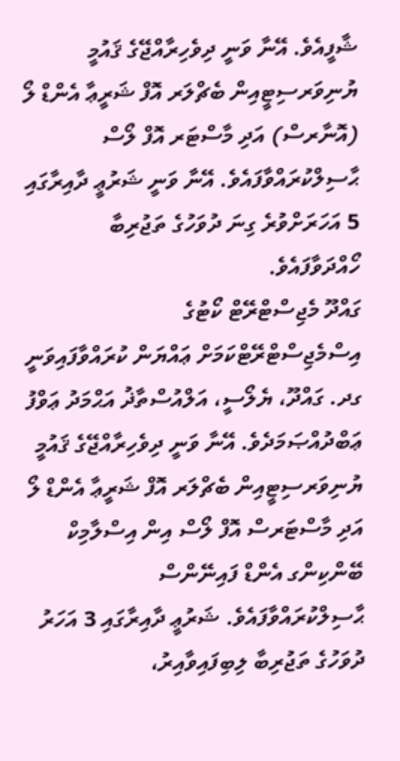ޝާފީއެވެ. އޭނާ ވަނީ ދިވެހިރާއްޖޭގެ ޤައުމީ ޔުނިވަރސިޓީއިން ބެޗްލަރ އޮފް ޝަރީޢާ އެންޑް ލޯ (އޮނާރސް) އަދި މާސްޓަރ އޮފް ލޯސް ޙާސިލްކުރައްވާފައެވެ. އޭނާ ވަނީ ޝަރުޢީ ދާއިރާގައި 5 އަހަރަށްވުރެ ގިނަ ދުވަހުގެ ތަޖުރިބާ ހޯއްދަވާފައެވެ.
ގައްދޫ މެޖިސްޓްރޭޓް ކޯޓުގެ އިސްމެޖިސްޓްރޭޓްކަމަށް ޢައްޔަން ކުރައްވާފައިވަނީ ގދ. ގައްދޫ، ޔެލޯސީ، އަލްއުސްތާޛު އަޙްމަދު ޢަވްފު ޢަބްދުއްޞަމަދެވެ. އޭނާ ވަނީ ދިވެހިރާއްޖޭގެ ޤައުމީ ޔުނިވަރސިޓީއިން ބެޗްލަރ އޮފް ޝަރީޢާ އެންޑް ލޯ އަދި މާސްޓަރސް އޮފް ލޯސް އިން އިސްލާމިކް ބޭންކިންގ އެންޑް ފައިނޭންސް ޙާސިލްކުރައްވާފައެވެ. ޝަރުޢީ ދާއިރާގައި 3 އަހަރު ދުވަހުގެ ތަޖުރިބާ ލިބިފައިވާއިރު،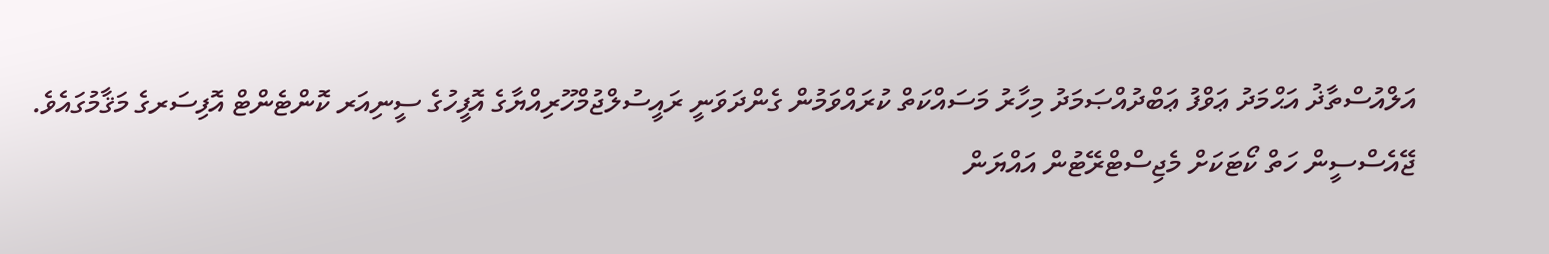އަލްއުސްތާޛު އަޙްމަދު ޢަވްފު ޢަބްދުއްޞަމަދު މިހާރު މަސައްކަތް ކުރައްވަމުން ގެންދަވަނީ ރައީސުލްޖުމްހޫރިއްޔާގެ އޮފީހުގެ ސީނިއަރ ކޮންޓެންޓް އޮފިސަރގެ މަޤާމުގައެވެ.
ޖޭއެސްސީން ހަތް ކޯޓަކަށް މެޖިސްޓްރޭޓުން އައްޔަން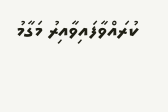ކުރައްވާފައިވާއިރު މަގާމު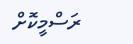ރަސްމީކޮށް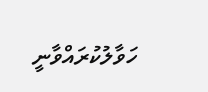ހަވާލުކުރައްވާނީ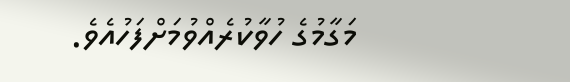މަގާމުގެ ހުވާކުރެއްވުމަށްފަހުއެވެ.